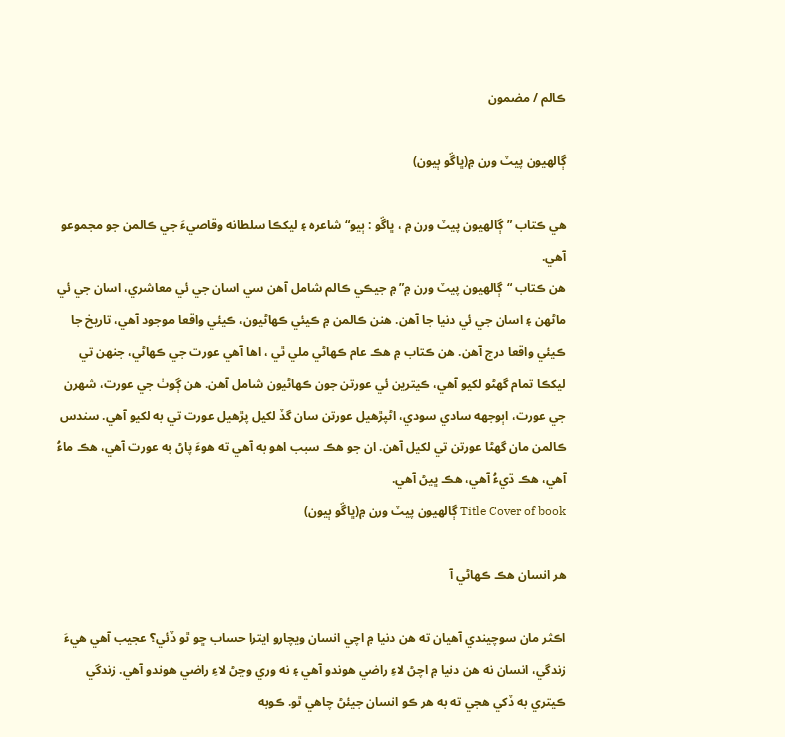ڪالم / مضمون

ڳالهيون پيٽ ورن ۾(ڀاڱو ٻيون)

هي ڪتاب ”ڳالهيون پيٽ ورن ۾ ، ڀاڱو : ٻيو“ شاعره ۽ ليکڪا سلطانه وقاصيءَ جي ڪالمن جو مجموعو آهي.
هن ڪتاب “ڳالهيون پيٽ ورن ۾” ۾ جيڪي ڪالم شامل آهن سي اسان جي ئي معاشري، اسان جي ئي ماڻهن ۽ اسان جي ئي دنيا جا آهن. هنن ڪالمن ۾ ڪيئي ڪهاڻيون، ڪيئي واقعا موجود آهي، تاريخ جا ڪيئي واقعا درج آهن. هن ڪتاب ۾ هڪ عام ڪهاڻي ملي ٿي ، اها آهي عورت جي ڪهاڻي، جنهن تي ليکڪا تمام گهڻو لکيو آهي، ڪيترين ئي عورتن جون ڪهاڻيون شامل آهن. هن ڳوٺ جي عورت، شهرن جي عورت، اٻوجهه سادي سودي، اڻپڙهيل عورتن سان گڏ لکيل پڙهيل عورت تي به لکيو آهي. سندس ڪالمن مان گهڻا عورتن تي لکيل آهن. ان جو هڪ سبب اهو به آهي ته هوءَ پاڻ به عورت آهي، هڪ ماءُ آهي، هڪ ڌيءُ آهي، هڪ ڀيڻ آهي.
Title Cover of book ڳالهيون پيٽ ورن ۾(ڀاڱو ٻيون)

هر انسان هڪ ڪهاڻي آ

اڪثر مان سوچيندي آهيان ته هن دنيا ۾ اچي انسان ويچارو ايترا حساب ڇو ٿو ڏئي؟ عجيب آهي هيءَ زندگي، انسان نه هن دنيا ۾ اچڻ لاءِ راضي هوندو آهي ۽ نه وري وڃڻ لاءِ راضي هوندو آهي. زندگي ڪيتري به ڏکي هجي ته به هر ڪو انسان جيئڻ چاهي ٿو. ڪوبه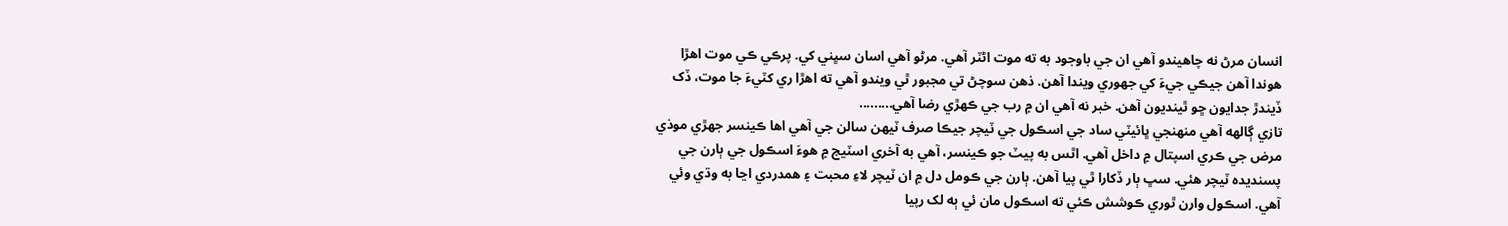انسان مرڻ نه چاهيندو آهي ان جي باوجود به ته موت اڻٽر آهي. مرڻو آهي اسان سڀني کي. پرڪي ڪي موت اهڙا هوندا آهن جيڪي جيءَ کي جهوري ويندا آهن. ذهن سوچڻ تي مجبور ٿي ويندو آهي ته اهڙا ري کٽيءَ جا موت، ڏک ڏيندڙ جدايون ڇو ٿينديون آهن. خبر نه آهي ان ۾ رب جي ڪهڙي رضا آهي.........
تازي ڳالهه آهي منهنجي ڀائيٽي ساد جي اسڪول جي ٽيچر جيڪا صرف ٽيهن سالن جي آهي اها ڪينسر جهڙي موذي مرض جي ڪري اسپتال ۾ داخل آهي. اٿس به پيٽ جو ڪينسر، آهي به آخري اسٽيج ۾ هوءَ اسڪول جي ٻارن جي پسنديده ٽيچر هئي. سڀ ٻار ڏکارا ٿي پيا آهن. ٻارن جي ڪومل دل ۾ ان ٽيچر لاءِ محبت ۽ همدردي اڃا به وڌي وئي آهي. اسڪول وارن ٿوري ڪوشش ڪئي ته اسڪول مان ئي ٻه لک رپيا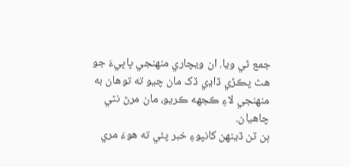جمع ٿي ويا. ان ويچاري منهنجي ڀاڀيءَ جو هٿ پڪڙي ڏاڍي ڏک مان چيو ته توهان به منهنجي لاءِ ڪجهه ڪريو، مان مرڻ نٿي چاهيان.
ٻن ٽن ڏينهن کانپوءِ خبر پئي ته هوءَ مري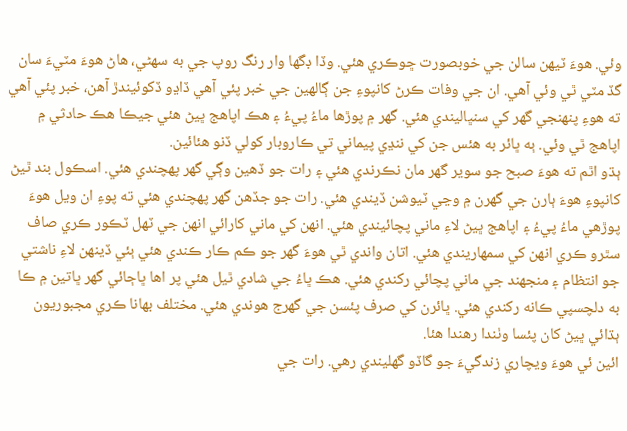وئي. هوءَ ٽيهن سالن جي خوبصورت ڇوڪري هئي. وڏا ڊگها وار رنگ روپ جي به سهڻي، هاڻ هوءَ مٽيءَ سان گڏ مٽي ٿي وئي آهي. ان جي وفات ڪرڻ کانپوءِ جن ڳالهين جي خبر پئي آهي ڏاڍو ڏکوئيندڙ آهن، خبر پئي آهي ته هوءِ پنهنجي گهر کي سنڀاليندي هئي. گهر ۾ پوڙها ماءُ پيءُ ۽ هڪ اپاهج ڀيڻ هئي جيڪا هڪ حادثي ۾ اپاهج ٿي وئي. ٻه ڀائر به هئس جن کي ننڍي پيماني تي ڪاروبار کولي ڏنو هئائين.
ٻڌو اٿم ته هوءَ صبح جو سوير گهر مان نڪرندي هئي ۽ رات جو ڏهين وڳي گهر پهچندي هئي. اسڪول بند ٿيڻ کانپوءِ هوءَ ٻارن جي گهرن ۾ وڃي ٽيوشن ڏيندي هئي. رات جو جڏهن گهر پهچندي هئي ته پوءِ ان ويل هوءَ پوڙهي ماءُ پيءُ ۽ اپاهج ڀيڻ لاءِ ماني پچائيندي هئي. انهن کي ماني کارائي انهن جي ٽهل ٽڪور ڪري صاف سٿرو ڪري انهن کي سمهاريندي هئي. اتان واندي ٿي هوءَ گهر جو ڪم ڪار ڪندي هئي ٻئي ڏينهن لاءِ ناشتي جو انتظام ۽ منجهند جي ماني پچائي رکندي هئي. هڪ ڀاءُ جي شادي ٿيل هئي پر اها ڀاڄائي گهر ڀاتين ۾ ڪا به دلچسپي ڪانه رکندي هئي. ڀائرن کي صرف پئسن جي گهرج هوندي هئي. مختلف بهانا ڪري مجبوريون ٻڌائي ڀيڻ کان پئسا وٺندا رهندا هئا.
ائين ئي هوءَ ويچاري زندگيءَ جو گاڏو گهليندي رهي. رات جي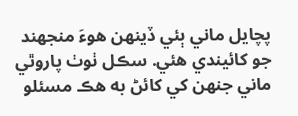پچايل ماني ٻئي ڏينهن هوءَ منجهند جو کائيندي هئي. سڪل ٺوٺ پاروٿي ماني جنهن کي کائڻ به هڪ مسئلو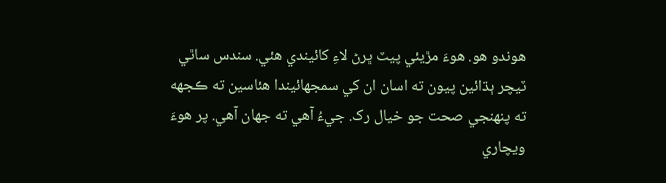هوندو هو. هوءَ مڙيئي پيٽ ڀرڻ لاءِ کائيندي هئي. سندس ساٿي ٽيچر ٻڌائين پيون ته اسان ان کي سمجهائيندا هئاسين ته ڪجهه ته پنهنجي صحت جو خيال رک. جيءُ آهي ته جهان آهي. پر هوءَ ويچاري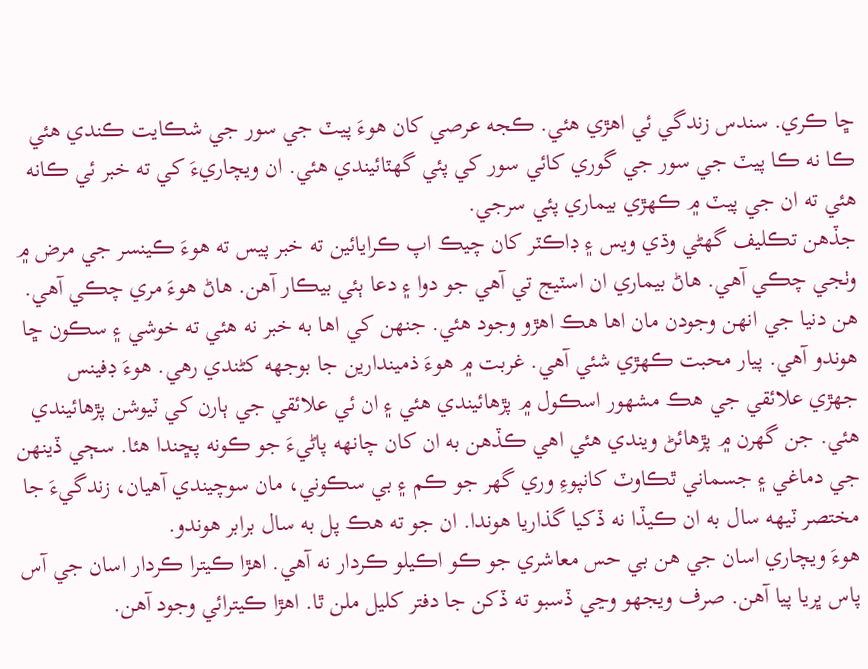ڇا ڪري. سندس زندگي ئي اهڙي هئي. ڪجه عرصي کان هوءَ پيٽ جي سور جي شڪايت ڪندي هئي ڪا نه ڪا پيٽ جي سور جي گوري کائي سور کي پئي گهٽائيندي هئي. ان ويچاريءَ کي ته خبر ئي ڪانه هئي ته ان جي پيٽ ۾ ڪهڙي بيماري پئي سرجي.
جڏهن تڪليف گهڻي وڌي ويس ۽ ڊاڪٽر کان چيڪ اپ ڪرايائين ته خبر پيس ته هوءَ ڪينسر جي مرض ۾ وٺجي چڪي آهي. هاڻ بيماري ان اسٽيج تي آهي جو دوا ۽ دعا ٻئي بيڪار آهن. هاڻ هوءَ مري چڪي آهي. هن دنيا جي انهن وجودن مان اها هڪ اهڙو وجود هئي. جنهن کي اها به خبر نه هئي ته خوشي ۽ سڪون ڇا هوندو آهي. پيار محبت ڪهڙي شئي آهي. غربت ۾ هوءَ ذميندارين جا بوجهه کڻندي رهي. هوءَ ڊفينس جهڙي علائقي جي هڪ مشهور اسڪول ۾ پڙهائيندي هئي ۽ ان ئي علائقي جي ٻارن کي ٽيوشن پڙهائيندي هئي. جن گهرن ۾ پڙهائڻ ويندي هئي اهي ڪڏهن به ان کان چانهه پاڻيءَ جو ڪونه پڇندا هئا. سڄي ڏينهن جي دماغي ۽ جسماني ٿڪاوٽ کانپوءِ وري گهر جو ڪم ۽ بي سڪوني، مان سوچيندي آهيان، زندگيءَ جا مختصر ٽيهه سال به ان ڪيڏا نه ڏکيا گذاريا هوندا. ان جو ته هڪ پل به سال برابر هوندو.
هوءَ ويچاري اسان جي هن بي حس معاشري جو ڪو اڪيلو ڪردار نه آهي. اهڙا ڪيترا ڪردار اسان جي آس پاس ڀريا پيا آهن. صرف ويجهو وڃي ڏسبو ته ڏکن جا دفتر کليل ملن ٿا. اهڙا ڪيترائي وجود آهن.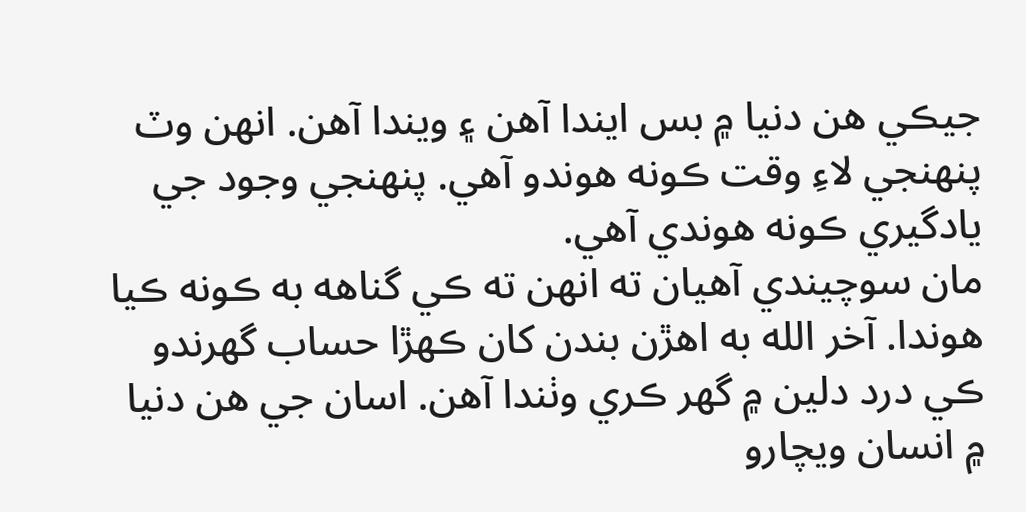جيڪي هن دنيا ۾ بس ايندا آهن ۽ ويندا آهن. انهن وٽ پنهنجي لاءِ وقت ڪونه هوندو آهي. پنهنجي وجود جي يادگيري ڪونه هوندي آهي.
مان سوچيندي آهيان ته انهن ته ڪي گناهه به ڪونه ڪيا هوندا. آخر الله به اهڙن بندن کان ڪهڙا حساب گهرندو ڪي درد دلين ۾ گهر ڪري وٺندا آهن. اسان جي هن دنيا ۾ انسان ويچارو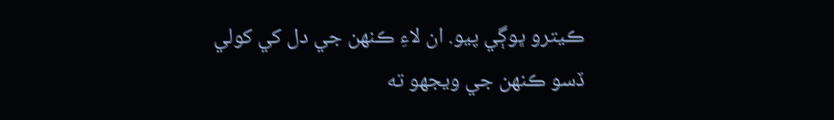ڪيترو ڀوڳي پيو. ان لاءِ ڪنهن جي دل کي کولي ڏسو ڪنهن جي ويجهو ته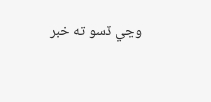وڃي ڏسو ته خبر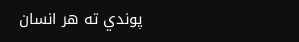پوندي ته هر انسان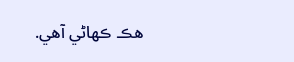هڪ ڪهاڻي آهي.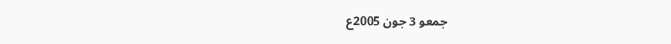جمعو 3 جون 2005ع